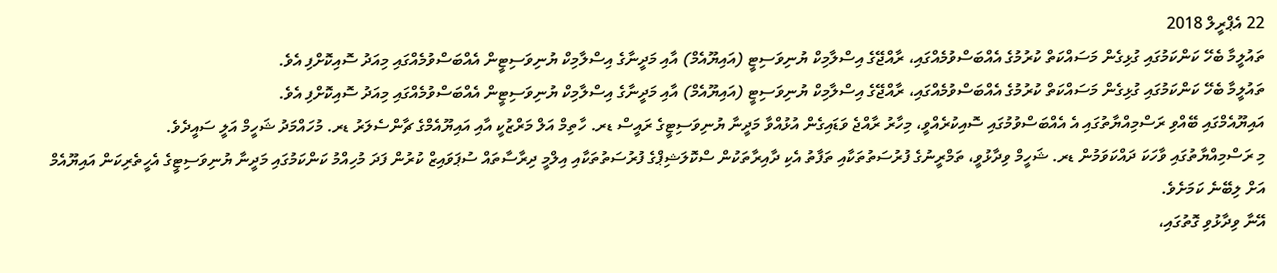22 އެޕްރީލް 2018
ތައުލީމާ ބެހޭ ކަންކަމުގައި ގުޅިގެން މަސައްކަތް ކުރުމުގެ އެއްބަސްވުމެއްގައި، ރާއްޖޭގެ އިސްލާމިކް ޔުނިވަސިޓީ (އައިޔޫއެމް) އާއި މަދީނާގެ އިސްލާމިކް ޔުނިވަސިޓީން އެއްބަސްވުމެއްގައި މިއަދު ސޮއިކޮށްފި އެވެ.
ތައުލީމާ ބެހޭ ކަންކަމުގައި ގުޅިގެން މަސައްކަތް ކުރުމުގެ އެއްބަސްވުމެއްގައި، ރާއްޖޭގެ އިސްލާމިކް ޔުނިވަސިޓީ (އައިޔޫއެމް) އާއި މަދީނާގެ އިސްލާމިކް ޔުނިވަސިޓީން އެއްބަސްވުމެއްގައި މިއަދު ސޮއިކޮށްފި އެވެ.
އައިޔޫއެމްގައި ބޭއްވި ރަސްމިއްޔާތުގައި އެ އެއްބަސްވުމުގައި ސޮއިކުރެއްވީ، މިހާރު ރާއްޖެ ވަޑައިގެން އުޅުއްވާ މަދީނާ ޔުނިވަސިޓީގެ ރައީސް ޑރ. ހާތިމް އަލް މަރްޒުކީ އާއި އައިޔޫއެމްގެ ޗާންސެލަރު ޑރ. މުހައްމަދު ޝަހީމް އަލީ ސައީދެވެ.
މި ރަސްމިއްޔާތުގައި ވާހަކަ ދައްކަވަމުން ޑރ. ޝަހީމް ވިދާޅުވީ، ތަމްރީނުގެ ފުރުސަތުތަކާއި ތަފާތު އެކި ދާއިރާތަކުން ސްކޮލަޝިޕްގެ ފުރުސަތުތަކާއި އިލްމީ ދިރާސާތައް ސުޕަވައިޒް ކުރުން ފަދަ މުހިއްމު ކަންކަމުގައި މަދީނާ ޔުނިވަސިޓީގެ އެހީތެރިކަން އައިޔޫއެމް އަށް ލިބޭނެ ކަމަށެވެ.
އޭނާ ވިދާޅުވި ގޮތުގައި،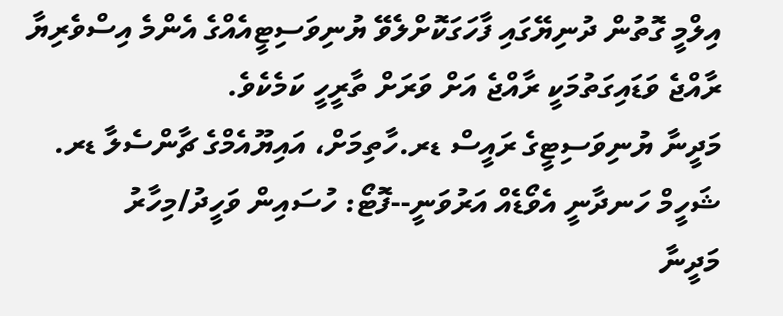އިލްމީ ގޮތުން ދުނިޔޭގައި ފާހަގަކޮށްލެވޭ ޔުނިވަސިޓީއެއްގެ އެންމެ އިސްވެރިޔާ ރާއްޖެ ވަޑައިގަތުމަކީ ރާއްޖެ އަށް ވަރަށް ތާރީހީ ކަމެކެވެ.
މަދީނާ ޔުނިވަސިޓީގެ ރައީސް ޑރ.ހާތިމަށް، އައިޔޫއެމްގެ ޗާންސެލާ ޑރ. ޝަހީމް ހަނދާނީ އެވޯޑެއް އަރުވަނީ--ފޮޓޯ: ހުސައިން ވަހީދު/މިހާރު
މަދީނާ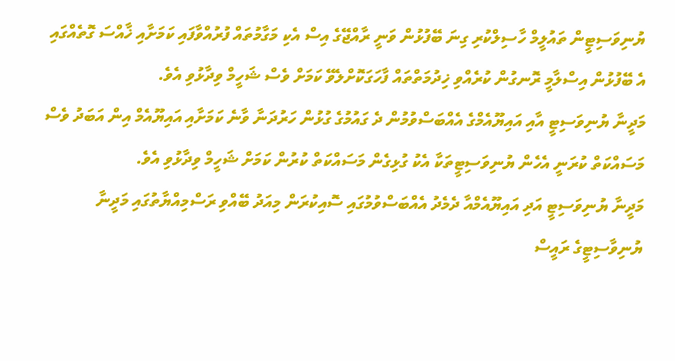ޔުނިވަސިޓީން ތައުލީމް ހާސިލްކުރި ގިނަ ބޭފުޅުން ވަނީ ރާއްޖޭގެ އިސް އެކި މަގާމުތައް ފުރުއްވާފައި ކަމަށާއި ޚާއްސަ ގޮތެއްގައި އެ ބޭފުޅުން އިސްލާމީ ރޮނގުން ކުރެއްވި ޚިދުމަތްތައް ފާހަގަކޮށްލެވޭ ކަމަށް ވެސް ޝަހީމް ވިދާޅުވި އެވެ.
މަދީނާ ޔުނިވަސިޓީ އާއި އައިޔޫއެމްގެ އެއްބަސްވުމުން ދެ ގައުމުގެ ގުޅުން ހަރުދަނާ ވާނެ ކަމަށާއި އައިޔޫއެމް އިން އަބަދު ވެސް މަސައްކަތް ކުރަނީ އެހެން ޔުނިވަސިޓީތަކާ އެކު ގުޅިގެން މަސައްކަތް ކުރުން ކަމަށް ޝަހީމް ވިދާޅުވި އެވެ.
މަދީނާ ޔުނިވަސިޓީ އަދި އައިޔޫއެމްއާ ދެމެދު އެއްބަސްވުމުގައި ސޮއިކުރަން މިއަދު ބޭއްވި ރަސްމިއްޔާތުގައި މަދީނާ ޔުނިވާސިޓީގެ ރައީސް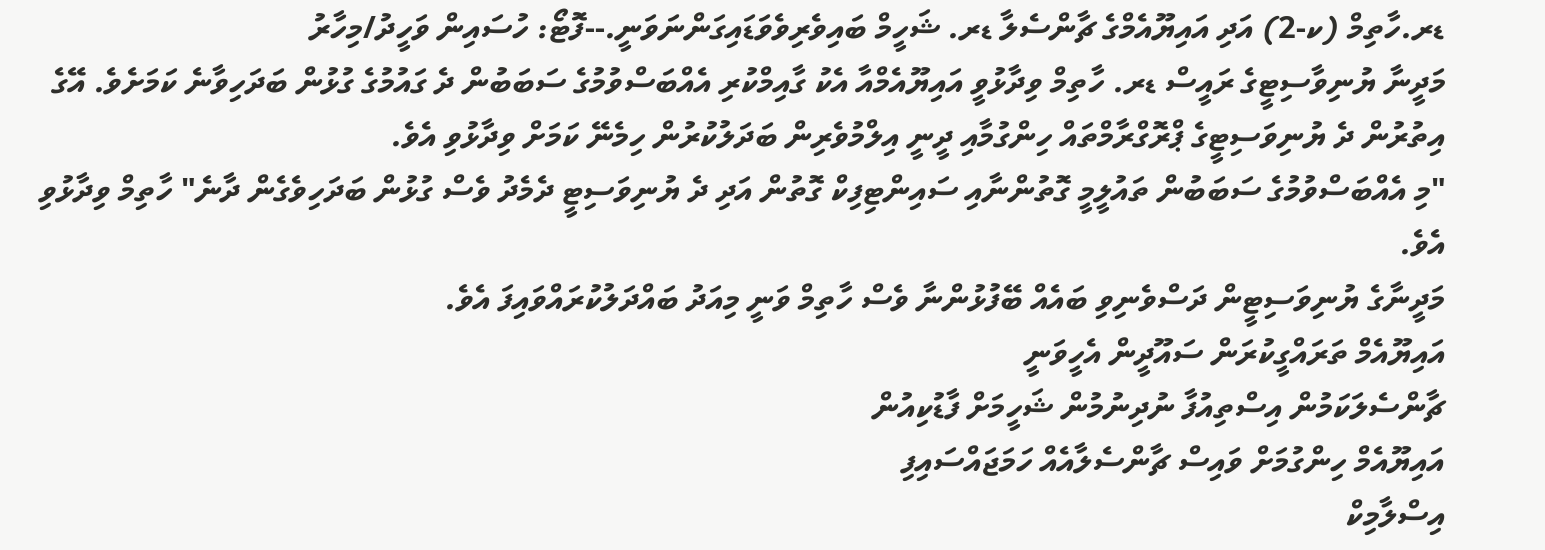ޑރ.ހާތިމް (ކ-2) އަދި އައިޔޫއެމްގެ ޗާންސެލާ ޑރ. ޝަހީމް ބައިވެރިވެވަޑައިގަންނަވަނީ.--ފޮޓޯ: ހުސައިން ވަހީދު/މިހާރު
މަދީނާ ޔުނިވާސިޓީގެ ރައީސް ޑރ. ހާތިމް ވިދާޅުވީ އައިޔޫއެމްއާ އެކު ގާއިމްކުރި އެއްބަސްވުމުގެ ސަބަބުން ދެ ގައުމުގެ ގުޅުން ބަދަހިވާނެ ކަމަށެވެ. އޭގެ އިތުރުން ދެ ޔުނިވަސިޓީގެ ޕްރޮގްރާމްތައް ހިންގުމާއި ދީނީ އިލްމުވެރިން ބަދަލުކުރުން ހިމެނޭ ކަމަށް ވިދާޅުވި އެވެ.
"މި އެއްބަސްވުމުގެ ސަބަބުން ތައުލީމީ ގޮތުންނާއި ސައިންޓިފިކް ގޮތުން އަދި ދެ ޔުނިވަސިޓީ ދެމެދު ވެސް ގުޅުން ބަދަހިވެގެން ދާނެ" ހާތިމް ވިދާޅުވި އެވެ.
މަދީނާގެ ޔުނިވަސިޓީން ދަސްވެނިވި ބައެއް ބޭފުޅުންނާ ވެސް ހާތިމް ވަނީ މިއަދު ބައްދަލުކުރައްވައިފަ އެވެ.
އައިޔޫއެމް ތަރައްގީކުރަން ސައޫދީން އެހީވަނީ
ޗާންސެލަކަމުން އިސްތިއުފާ ނުދިނުމުން ޝަހީމަށް ފާޑުކިއުން
އައިޔޫއެމް ހިންގުމަށް ވައިސް ޗާންސެލާއެއް ހަމަޖައްސައިފި
އިސްލާމިކް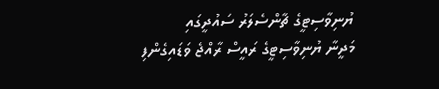ޔުނިވާސިޓީގެ ޗާންސެލަރު ސައުދީގައި
މަދީނާ ޔުނިވާސިޓީގެ ރައީސް ރާއްޖެ ވަޑައިގެންފި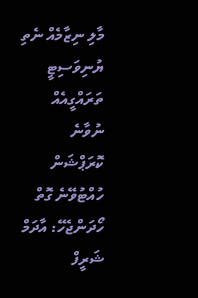މާލި ނިޒާމެއް ނެތި ޔުނިވަސިޓީ ތަރައްގީއެއް ނުވާނެ
ކޮރަޕްޝަން ހުއްޓުވޭނެ ގޮތް ހޯދަންޖެހޭ: އާދަމް ޝަރީފް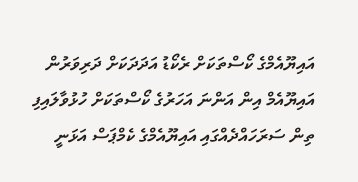އައިޔޫއެމްގެ ކޯސްތަކަށް ރެކޯޑު އަދަދަކަށް ދަރިވަރުން
އައިޔޫއެމް އިން އަންނަ އަހަރުގެ ކޯސްތަކަށް ހުޅުވާލައިފި
ތިން ސަރަހައްދެއްގައި އައިޔޫއެމްގެ ކެމްޕަސް އަޅަނީ